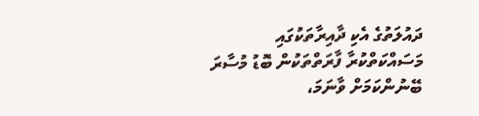ދައުލަތުގެ އެކި ދާއިރާތަކުގައި މަސައްކަތްކުރާ ފާރަތްތަކުން ބޮޑު މުސާރަ ބޭނުންކަމަށް ވާނަމަ،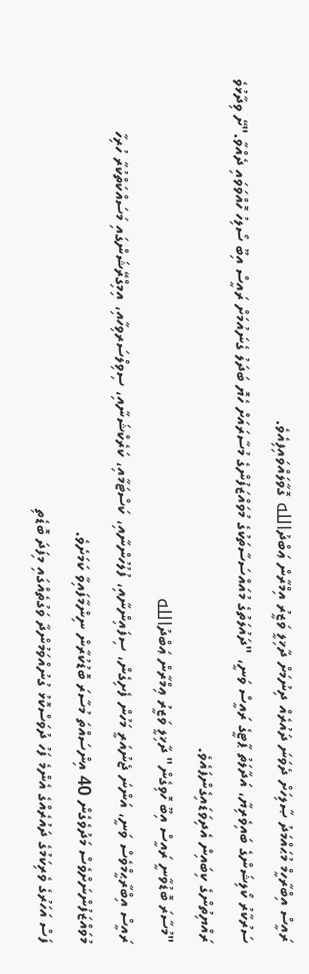ރައީސް އިބްރާހީމް މުޙައްމަދު ޞާލިހަށް ދެވަނަ ދައުރެއް ދިނުމަށް ދާޚިލީ ވަޒީރު އިމްރާން ޢަބްދުالله ގޮވާލައްވައިފިއެވެ.
ސަރުކާރު ކޯލިޝަންގެ ބައިވެރިޔާ، އަދާލަތު ޕާޓީގެ ރައީސް ވަނީ، "ދައުލަތުގެ މުއައްސަސާތަކުގެ މުވައްޒަފުންގެ މުސާރައަށް ހެޔޮ ބަދަލު ގެނައުމަށް ރައީސް އިބޫ ސޯލިހު ހޮއްވަވައި ދެއްވާ."ށޭ ވިދާޅުވެ ރައްޔިތުންގެ ކިބައިން އެދިވަޑައިގެންފައެވެ.
"މުސާރަ ބޮޑުވާނީ ރައީސް އިބޫ ހޮވިގެން" ދާޚިލީ ވަޒީރު ޢިމްރާން ޢަބްދުالله
ރައީސް އިބްރާޙީމްވެސް ވަނީ، އަންނަ ޖެނުއަރީ މަހުން ފެށިގެން، ސިފައިންނާއި، ފުލުހުންނާއި، ކަސްޓަމާއި، ކަރެކްޝަނާއި، ސިވިލްސަރވިހާއި، އިމިގްރޭޝަންގައި މަސައްކަތްކުރާ ހުރިހާ މުވައްޒަފުންނަށްވެސް މަދުވެގެން 40 އިންސައްތަ މުސާރަ ބޮޑުކުރާން ނިންމާފައިވާ ކަމަށެވެ.
ފަސް އަހަރުގެ ވެރިކަމުގެ ދައުރެއްގެ އެންމެ ފަހު ދުވަސްކޮޅު ގުނުއްވަމުންދާ ވަގުތެއްގައި މިފަދަ ބޮޑެތި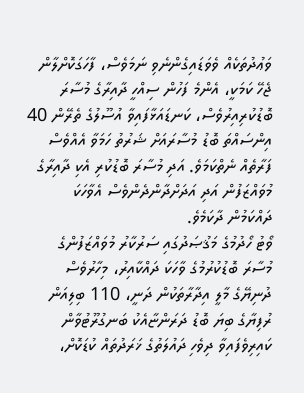ވަޢުދުތަކެއް ވެވަޑައިގެންނެވި ނަމަވެސް، ފާހަގަކޮށްލާން ޖެހޭ ކަމަކީ، އެންމެ ފަހުން ސިއްހީ ދާއިރާގެ މުސާރަ ބޮޑުކުރިއިރުވެސް، ކަނޑައަޅާފައިވާ އުސޫލުގެ ތެރޭން 40 އިންސައްތަ ބޮޑު މުސާރައަށް ޝަރުތު ހަމަވާ އެއްވެސް ފަރާތެއް ނެތްކަމަވެ. އަދި މުސާރަ ބޮޑުކުރި އެކި ދާއިރާގެ މުވައްޒަފުން އަދި އަދަށްދާންދެންވެސް އެވާހަކަ ދައްކަމުން ދާކަމެވެ.
ވޯޓު ހޯދުމުގެ މަޤުޞަދުގައި ސަރުކާރު މުވައްޒަފުންގެ މުސާރަ ބޮޑުކުރުމުގެ ވާހަކަ ދައްކާއިރު، މިހާރުވެސް ދުނިޔޭގެ މާލީ އިދާރާތަކުން ދަނީ، 110 ބިލިއަން ރުފިޔާގެ ބިޔަ ބޮޑު ދަރަންޏާއެކު ބަނގުރޫޓުވާން ކައިރިވެފައިވާ ދިވެހި ދައުލަތުގެ ޚަރަދުތައް ކުޑަކޮށް،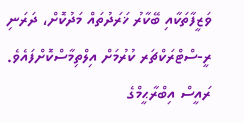ވަޒީފާތަކާއި ބޭކާރު ޚަރަދުތައް މަދުކޮށް، ދަރަނި ރީ-ސްޓްރަކްޗަރ ކުރުމަށް އިލްތިމާސްކޮށްފައެވެ.
ރައީސް އިބްރާޙީމްގެ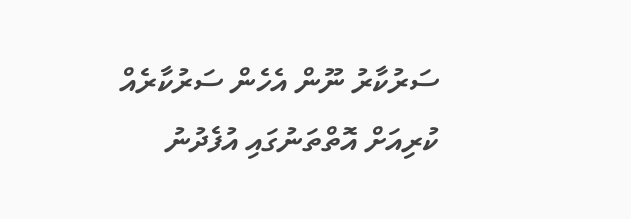ސަރުކާރު ނޫން އެހެން ސަރުކާރެއް ކުރިއަށް އޮތްތަނުގައި އުފެދުނު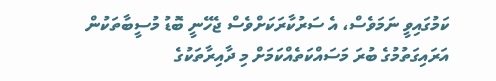ކަމުގައިވީ ނަމަވެސް، އެ ސަރުކާރަކަށްވެސް ޖެހޭނީ ބޮޑު މުސީބާތަކުން އަރައިގަތުމުގެ ބުރަ މަސައްކަތެއްކަމަށް މި ދާއިރާތަކުގެ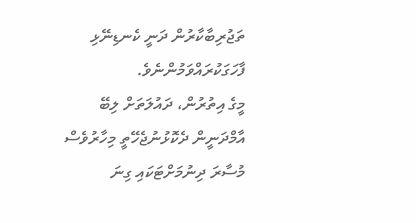ތަޖުރިބާކާރުން ދަނީ ކެނޑިނޭޅި ފާހަގަކުރައްވަމުންނެވެ.
މީގެ އިތުރުން، ދައުލަތަށް ލިބޭ އާމްދަނީން ދެކޮޅުނުޖެހޭތީ މިހާރުވެސް މުސާރަ ދިނުމަށްޓަކައި ގިނަ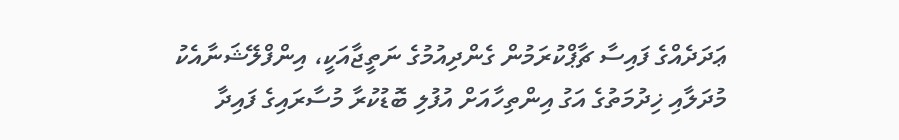ޢަދަދެއްގެ ފައިސާ ޗާޕްކުރަމުން ގެންދިއުމުގެ ނަތީޖާއަކީ، އިންފްލޭޝަނާއެކު މުދަލާއި ޚިދުމަތުގެ އަގު އިންތިހާއަށް އުފުލި ބޮޑުކުރާ މުސާރައިގެ ފައިދާ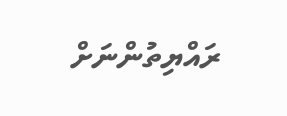ރައްޔިތުންނަށް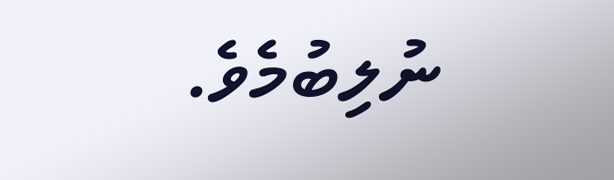ނުލިބުމެވެ.